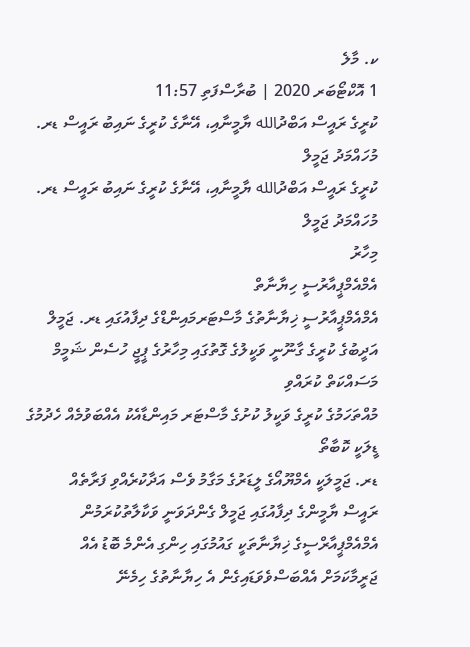ކ. މާލެ
1 އޮކްޓޯބަރ 2020 | ބުރާސްފަތި 11:57
ކުރީގެ ރައީސް އަބްދުالله ޔާމީނާއި، އޭނާގެ ކުރީގެ ނައިބު ރައީސް ޑރ. މުހައްމަދު ޖަމީލް
ކުރީގެ ރައީސް އަބްދުالله ޔާމީނާއި، އޭނާގެ ކުރީގެ ނައިބު ރައީސް ޑރ. މުހައްމަދު ޖަމީލް
މިހާރު
އެމްއެމްޕީއާރުސީ ހިޔާނާތް
އެމްއެމްޕީއާރުސީ ޚިޔާނާތުގެ މާސްޓަރމައިންޑްގެ ދިފާއުގައި ޑރ. ޖަމީލް
އަދީބުގެ ކުރީގެ ގާނޫނީ ވަކީލުގެ ގޮތުގައި މިހާރުގެ ޕީޖީ ހުސެން ޝަމީމް މަސައްކަތް ކުރައްވި
މުއްތަހަމުގެ ކުރީގެ ވަކީލު ކުށުގެ މާސްޓަރ މައިންޑާއެކު އެއްބަވުމެއް ހެދުމުގެ ޑީލަކީ ކޮބާތޯ
ޑރ. ޖަމީލަކީ އެމްޔޫއޯގެ ލީޑަރުގެ މަގާމު ވެސް އަދާކުރެއްވި ފަރާތެއް
ރައީސް ޔާމީންގެ ދިފާއުގައި ޖަމީލް ގެންދަވަނީ ވަކާލާތުކުރަމުން
އެމްއެމްޕީއާރްސީގެ ޚިޔާނާތަކީ ގައުމުގައި ހިންގި އެންމެ ބޮޑު އެއް ޖަރީމާކަމަށް އެއްބަސްވެވަޑައިގެން އެ ހިޔާނާތުގެ ހިމެނޭ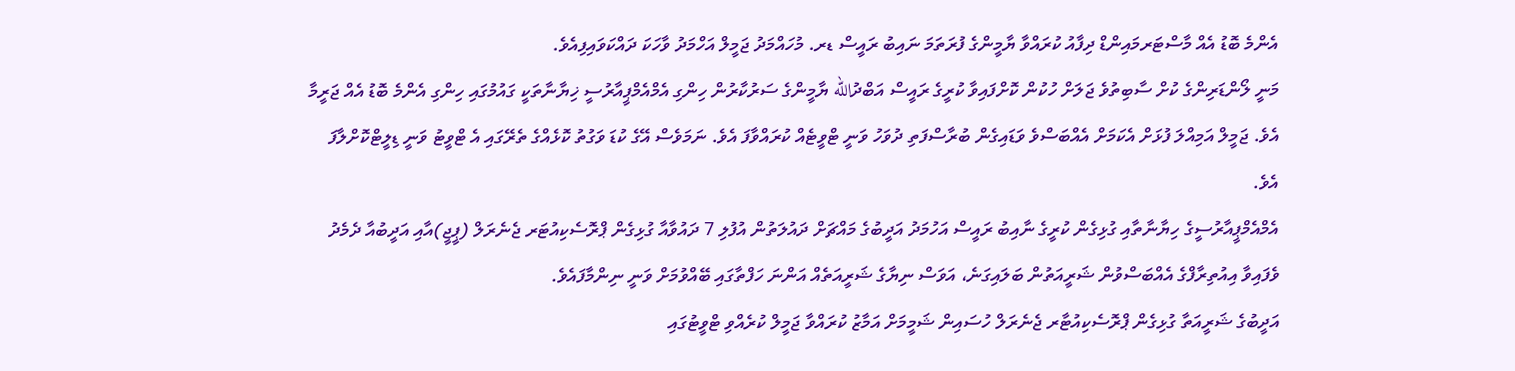އެންމެ ބޮޑު އެއް މާސްޓަރމައިންޑް ދިފާއު ކުރައްވާ ޔާމީންގެ ފުރަތަމަ ނައިބު ރައީސް ޑރ. މުހައްމަދު ޖަމީލް އަހްމަދު ވާހަކަ ދައްކަވައިފިއެވެ.
މަނީ ލޯންޑަރިންގެ ކުށް ސާބިތުވެ ޖަލަށް ހުކުން ކޮށްފައިވާ ކުރީގެ ރައީސް އަބްދުالله ޔާމީންގެ ސަރުކާރުން ހިންގި އެމްއެމްޕީއާރުސީ ޚިޔާނާތަކީ ގައުމުގައި ހިންގި އެންމެ ބޮޑު އެއް ޖަރީމާ އެވެ. ޖަމީލް އަމިއްލަ ފުޅަށް އެކަމަށް އެއްބަސްވެ ވަޑައިގެން ބުރާސްފަތި ދުވަހު ވަނީ ޓްވީޓެއް ކުރައްވާފަ އެވެ. ނަމަވެސް އޭގެ ކުޑަ ވަގުތު ކޮޅެއްގެ ތެރޭގައި އެ ޓްވީޓު ވަނީ ޑިލީޓްކޮށްލާފަ އެވެ.
އެމްއެމްޕީއާރުސީގެ ހިޔާނާތާއި ގުޅިގެން ކުރީގެ ނާއިބު ރައީސް އަހުމަދު އަދީބުގެ މައްޗަށް ދައުލަތުން އުފުލި 7 ދައުވާއާ ގުޅިގެން ޕްރޮސެކިއުޓަރ ޖެނެރަލް (ޕީޖީ)އާއި އަދީބުއާ ދެމެދު ވެފައިވާ އިއުތިރާފްގެ އެއްބަސްވުން ޝަރީއަތުން ބަލައިގަނެ، އަވަސް ނިޔާގެ ޝަރީއަތެއް އަންނަ ހަފްތާގައި ބޭއްވުމަށް ވަނީ ނިންމާފައެވެ.
އަދީބުގެ ޝަރީއަތާ ގުޅިގެން ޕްރޮސެކިއުޓާރ ޖެނެރަލް ހުސައިން ޝަމީމަށް އަމާޒު ކުރައްވާ ޖަމީލް ކުރެއްވި ޓްވީޓުގައި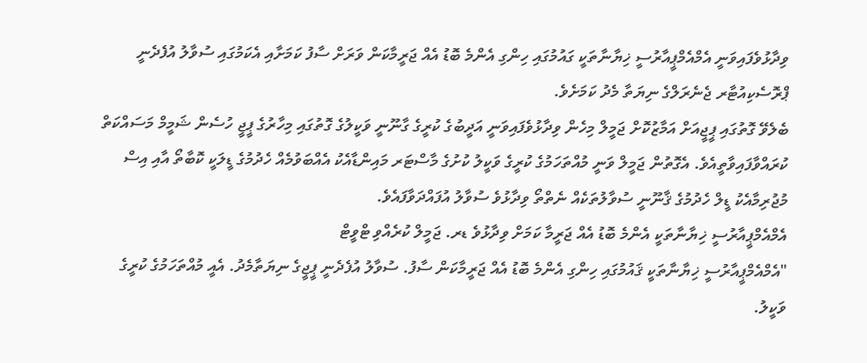ވިދާޅުވެފައިވަނީ އެމްއެމްޕީއާރުސީ ޚިޔާނާތަކީ ގައުމުގައި ހިންގި އެންމެ ބޮޑު އެއް ޖަރީމާކަން ވަރަށް ސާފު ކަމަށާއި އެކަމުގައި ސުވާލު އުފެދެނީ ޕްރޮސެކިއުޓާރ ޖެނެރަލްގެ ނިޔަތާ މެދު ކަމަށެވެ.
ބެލެވޭ ގޮތުގައި ޕީޖީއަށް އަމާޒުކޮށް ޖަމީލް މިހެން ވިދާޅުވެފައިވަނީ އަދީބުގެ ކުރީގެ ގާނޫނީ ވަކީލުގެ ގޮތުގައި މިހާރުގެ ޕީޖީ ހުސެން ޝަމީމް މަސައްކަތް ކުރައްވާފައިވާތީއެވެ. އެގޮތުން ޖަމީލް ވަނީ މުއްތަހަމުގެ ކުރީގެ ވަކީލު ކުށުގެ މާސްޓަރ މައިންޑާއެކު އެއްބަވުމެއް ހެދުމުގެ ޑީލަކީ ކޮބާތޯ އާއި އިސް މުޖުރިމާއެކު ޑީލް ހެދުމުގެ ޤާނޫނީ ސުވާލުތަކެއް ނެތްތޯ ވިދާޅުވެ ސުވާލު އުފައްދަވާފައެވެ.
އެމްއެމްޕީއާރުސީ ޚިޔާނާތަކީ އެންމެ ބޮޑު އެއް ޖަރީމާ ކަމަށް ވިދާޅުވެ ޑރ. ޖަމީލް ކުރެއްވި ޓްވީޓް
"އެމްއެމްޕީއާރުސީ ޚިޔާނާތަކީ ޤައުމުގައި ހިންގި އެންމެ ބޮޑު އެއް ޖަރީމާކަން ސާފު. ސުވާލު އުފެދެނީ ޕީޖީގެ ނިޔަތާމެދު. އެއީ މުއްތަހަމުގެ ކުރީގެ ވަކީލު.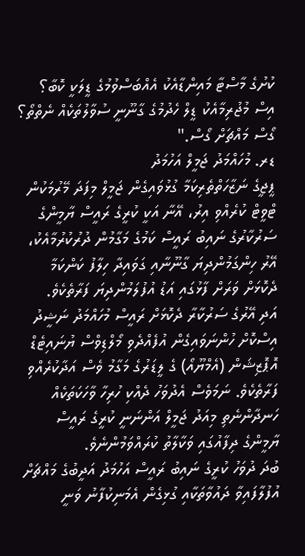ކުށުގެ މާސްޓާ މައިންޑާއެކު އެއްބަސްވުމުގެ ޑީލަކީ ކޮބާ؟ އިސް މުޖުރިމާއެކު ޑީލް ހެދުމުގެ ގާނޫނީ ސުވާލުތަކެއް ނެތްތޯ؟ ގޯސް މައްޗަށް ގޯސް."
ޑރ. މުހައްމަދު ޖަމީލް އަހުމަދު
ޕީޖީގެ ނަޒާހަތްތެރިކަމާ ގުޅުވައިގެން ޖަމީލް މިފަދަ މޭރުމަކުން ޓްވީޓް ކުރެއްވި އިރު، އޭނާ އަކީ ކުރީގެ ރައީސް ޔާމީންގެ ސަރުކާރުގެ ނައިބު ރައީސް ކަމުގެ މަގާމުން ދުރުކުރުމާއެކު، އޭރު ހިންގަމުންދިޔަ ގާނޫނާއި ގަވައިދާ ހިލާފު ކަންކަމާ ދެކޮޅަށް ވަރަށް ފާޅުގައި އަޑު އުފުލަމުންދިޔަ ފަރާތެކެވެ.
އަދި އޭރުގެ ސަރުކާރާ ދެކޮޅަށް ރައީސް މުހައްމަދު ނަޝީދު އިސްކޮށް ހުންނަވައިގެން އުފެއްދެވި މޯލްޑިވްސް ޔުނައިޓެޑް އޮޕޮޒިޝަން (އެމްޔޫއޯ) ގެ ލީޑަރުގެ މަގާމު ވެސް އަދާކުރެއްވި ފަރާތެކެވެ. ނަމަވެސް އެދުވަހު ދެއްކި ހުރިހާ ވާހަކަތަކެއް ހަނދާންނެތި މިއަދު ޖަމީލް އަންނަނީ ކުރީގެ ރައީސް ޔާމީންގެ ދިފާއުގައި ވަކާލާތު ކުރައްވަމުންނެވެ.
ބުދަ ދުވަހު ކުރީގެ ނައިބު ރައީސް އަހުމަދު އަދީބުގެ މައްޗަށް އުފުލާފައިވާ ދައުވާތަކާއި ގުޅިގެން އެމަނިކުފާނު ވަނީ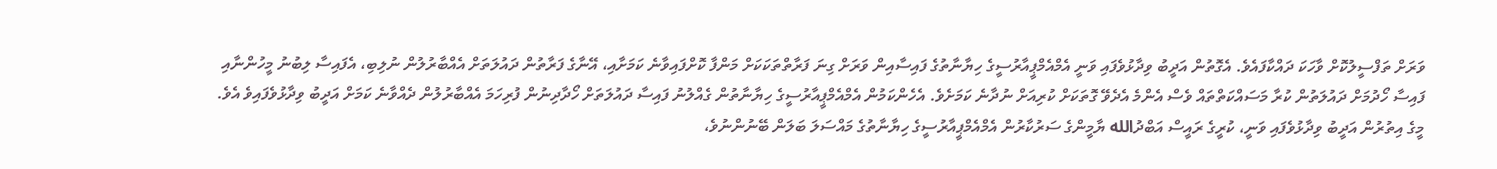ވަރަށް ތަފްސީލުކޮށް ވާހަކަ ދައްކާފައެވެ. އެގޮތުން އަދީބު ވިދާޅުވެފައި ވަނީ އެމްއެމްޕީއާރުސީގެ ހިޔާނާތުގެ ފައިސާއިން ވަރަށް ގިނަ ފަރާތްތަކަކަށް މަންފާ ކޮށްފައިވާނެ ކަމަށާއި، އޭނާގެ ފަރާތުން ދައުލަތަށް އެއްބާރުލުން ނުލިބި، އެފައިސާ ލިބުނު މީހުންނާއި ފައިސާ ހޯދުމަށް ދައުލަތުން ކުރާ މަސައްކަތްތައް ވެސް އެންމެ އެދެވޭ ގޮތަކަށް ކުރިއަށް ނުދާނެ ކަމަށެވެ. އެހެންކަމުން އެމްއެމްޕީއާރުސީގެ ހިޔާނާތުން ގެއްލުނު ފައިސާ ދައުލަތަށް ހޯދާދިނުން ފުރިހަމަ އެއްބާރުލުން ދެއްވާނެ ކަމަށް އަދީބު ވިދާޅުވެފައިވެ އެވެ.
މީގެ އިތުރުން އަދީބު ވިދާޅުވެފައި ވަނީ، ކުރީގެ ރައީސް އަބްދުالله ޔާމީންގެ ސަރުކާރުން އެމްއެމްޕީއާރުސީގެ ހިޔާނާތުގެ މައްސަލަ ބަލަން ބޭނުންނުވެ،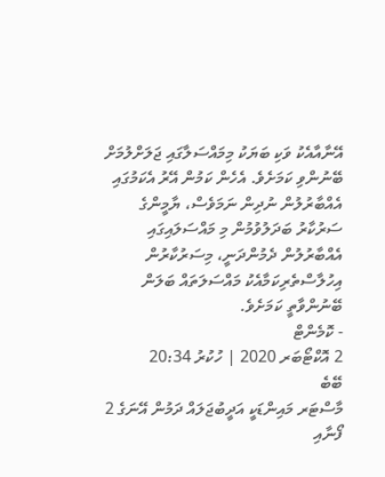އޭނާއާއެކު ވަކި ބަޔަކު މިމައްސަލާގައި ޖަލަށްލުމަށް ބޭނުންވި ކަމަށެވެ. އެހެން ކަމުން އޭރު އެކަމުގައި އެއްބާރުލުން ނުދިން ނަމަވެސް، ޔާމީންގެ ސަރުކާރު ބަދަލުވުމުން މި މައްސަލައިގައި އެއްބާރުލުން ދެމުންދަނީ، މިސަރުކާރުން އިހުލާސްތެރިކަމާއެކު މައްސަލަތައް ބަލަން ބޭނުންވާތީ ކަމަށެވެ.
- ކޮމެންޓް
2 އޮކްޓޯބަރ 2020 | ހުކުރު 20:34
ބޭބެ
މާސްޓަރ މައިންޑަކީ އަދީބުޖަލައް ދަމުން އޭނަގެ 2 ފޯނާއި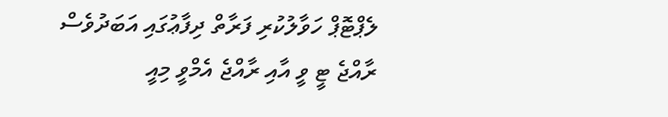ލެޕްޓޮޕް ހަވާލުކުރި ފަރާތް ދިފާޢުގައި އަބަދުވެސް ރާއްޖެ ޓީ ވީ އާއި ރާއްޖެ އެމްވީ މިއީ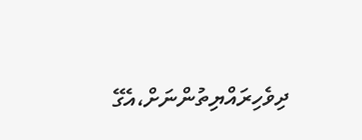ދިވެހިރައްޔިތުންނަށް،އެގޭ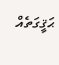ޙަޤީގަތެއް